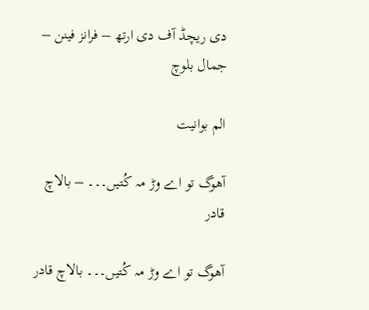دی ریچڈ آف دی ارتھ – فرانز فینن – جمال بلوچ

الم بوانیت

آھوگ تو اے وڑ مہ کُتیں۔۔۔ – بالاچ قادر

آھوگ تو اے وڑ مہ کُتیں۔۔۔ بالاچ قادر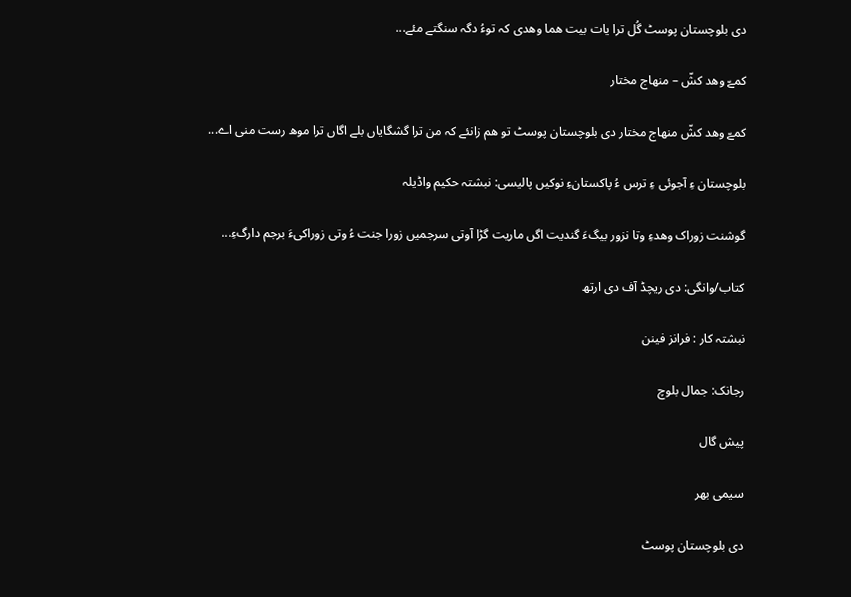دی بلوچستان پوسٹ گُل ترا یات بیت ھما وھدی کہ توءُ دگہ سنگتے مئے...

کمےّ وھد کشّ – منھاج مختار

کمےّ وھد کشّ منھاج مختار دی بلوچستان پوسٹ تو ھم زانئے کہ من ترا گشگایاں بلے اگاں ترا موھ رست منی اے...

بلوچستان ءِ آجوئی ءِ ترس ءُ پاکستانءِ نوکیں پالیسی: نبشتہ حکیم واڈیلہ

گوشنت زوراک وھدءِ وتا نزور بیگءَ گندیت اگں ماریت گڑا آوتی سرجمیں زورا جنت ءُ وتی زوراکیءَ برجم دارگءِ...

کتاب/وانگی: دی ریچڈ آف دی ارتھ

نبشتہ کار : فرانز فینن

رجانک: جمال بلوچ

پیش گال

سیمی بھر

دی بلوچستان پوسٹ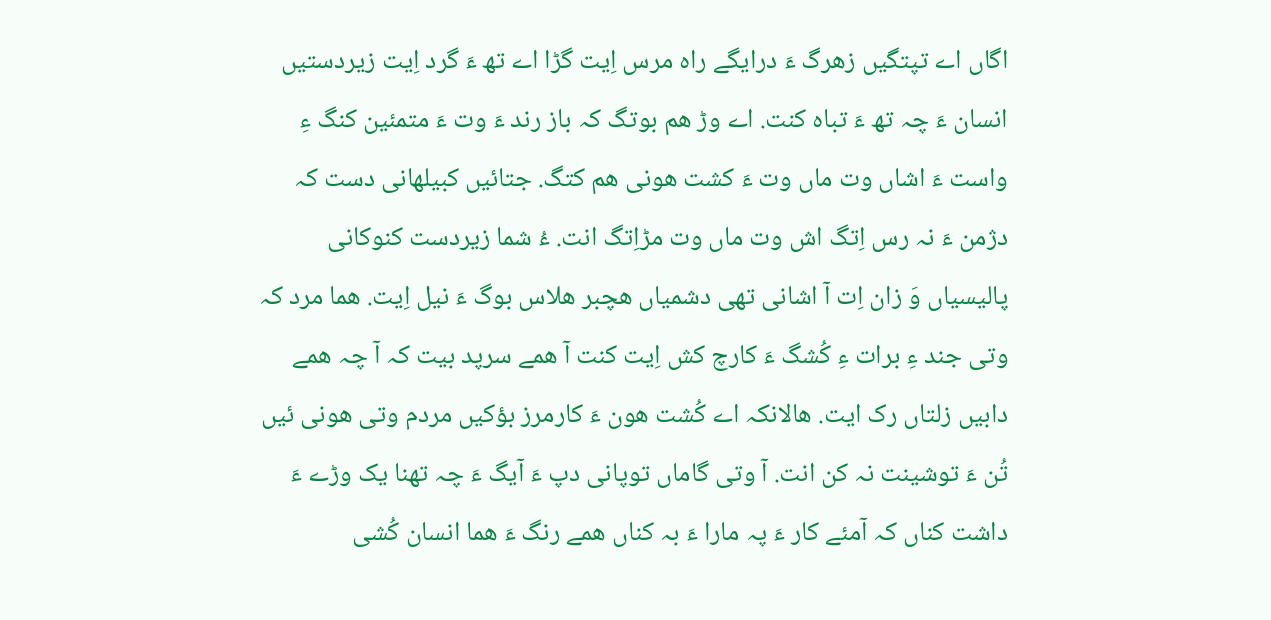اگاں اے تپتگیں زھرگ ءَ درایگے راہ مرس اِیت گڑا اے تھ ءَ گرد اِیت زیردستیں انسان ءَ چہ تھ ءَ تباہ کنت. اے وڑ ھم بوتگ کہ باز رند ءَ وت ءَ متمئین کنگ ءِ واست ءَ اشاں وت ماں وت ءَ کشت ھونی ھم کتگ. جتائیں کبیلھانی دست کہ دژمن ءَ نہ رس اِتگ اش وت ماں وت مڑاِتگ انت. ءُ شما زیردست کنوکانی پالیسیاں وَ زان اِت آ اشانی تھی دشمیاں ھچبر ھلاس بوگ ءَ نیل اِیت. ھما مرد کہ وتی جند ءِ برات ءِ کُشگ ءَ کارچ کش اِیت کنت آ ھمے سرپد بیت کہ آ چہ ھمے دابیں زلتاں رک ایت. ھالانکہ اے کُشت ھون ءَ کارمرز بؤکیں مردم وتی ھونی ئیں تُن ءَ توشینت نہ کن انت. آ وتی گاماں توپانی دپ ءَ آیگ ءَ چہ تھنا یک وڑے ءَ داشت کناں کہ آمئے کار ءَ پہ مارا ءَ بہ کناں ھمے رنگ ءَ ھما انسان کُشی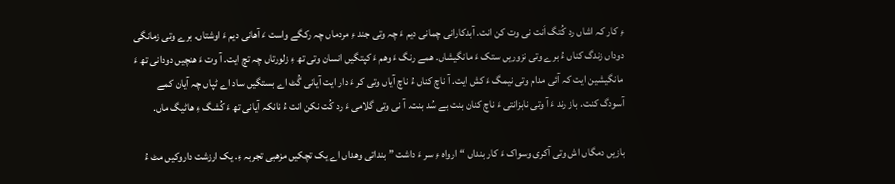ءِ کار کہ اشاں رد کُتگ اَنت نی وت کن انت. آبدکارانی چمانی دیم ءَ چہ وتی جند ءِ مردماں چہ رکگے واست ءَ آھانی دیم ءَ اوشتاں. برے وتی زمانگی دوداں زندگ کناں ءُ برے وتی نزوریں ستک ءَ مانگیشاں. ھمے رنگ ءَ وھم ءَ کپتگیں انسان وتی تھ ءِ زلورتاں چہ تچ ایت. آ وت ءَ ھنچیں دودانی تھ ءَ مانگیشین ایت کہ آئی مدام وتی نیمگ ءَ کش ایت. آ ناچ کناں ءُ ناچ آیاں وتی کر ءَ دار ایت آیانی گُٹ اے بستگیں ساد اے ٹپاں چہ آیان کمے آسودگ کنت. باز رند ءَ آ وتی نابزانتی ءَ ناچ کنان بنت بے سُد بنت. آ نی وتی گلامی ءَ رد کُت نکن انت ءُ نانکہ آیانی تھ ءَ کُشگ ءِ ھاٹیگ ماں.

بازیں دمگاں اش وتی آکری وسواک ءَ کار بنداں “ارواہ ءِ سر ءَ داشت ” بنداتی وھداں اے یک تچکیں مزھبی تجربہ ءِ. یک ارزشت داروکیں مٹ ءُ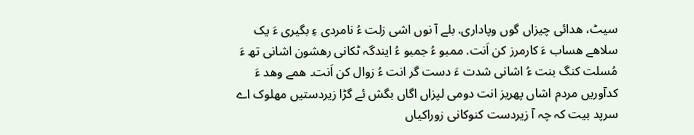سیٹ، ھدائی چیزاں گوں وپاداری. بلے آ نوں اشی زلت ءُ نامردی ءِ بگیری ءَ یک سلاھے ھساب ءَ کارمرز کن اَنت. ممبو ءُ جمبو ءُ ایندگہ ٹکانی رھشون اشانی تھ ءَ مُسلت کنگ بنت ءُ اشانی شدت ءَ دست گر انت ءُ زوال کن اَنت۔ ھمے وھد ءَ کدآوریں مردم اشاں پھریز انت دومی لپزاں اگاں بگش ئے گڑا زیردستیں مھلوک اے سرپد بیت کہ چہ آ زیردست کنوکانی زوراکیاں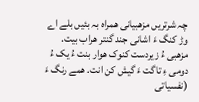چہ شرتریں مزھبیانی ھمراہ بہ بئیں بلے اے وڑ کنگ ءَ اشانی جند گنتر ھراب بیت. مزھبی ءُ زیردست کنوک ھوار بنت ءُ یک ءُ دومی ءِ تاگت ءَ گیش کن انت. ھمے رنگ ءَ (نفسیاتی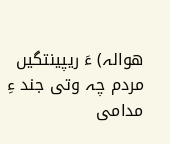ھوالہ) ءَ ریپینتگیں مردم چہ وتی جند ءِ مدامی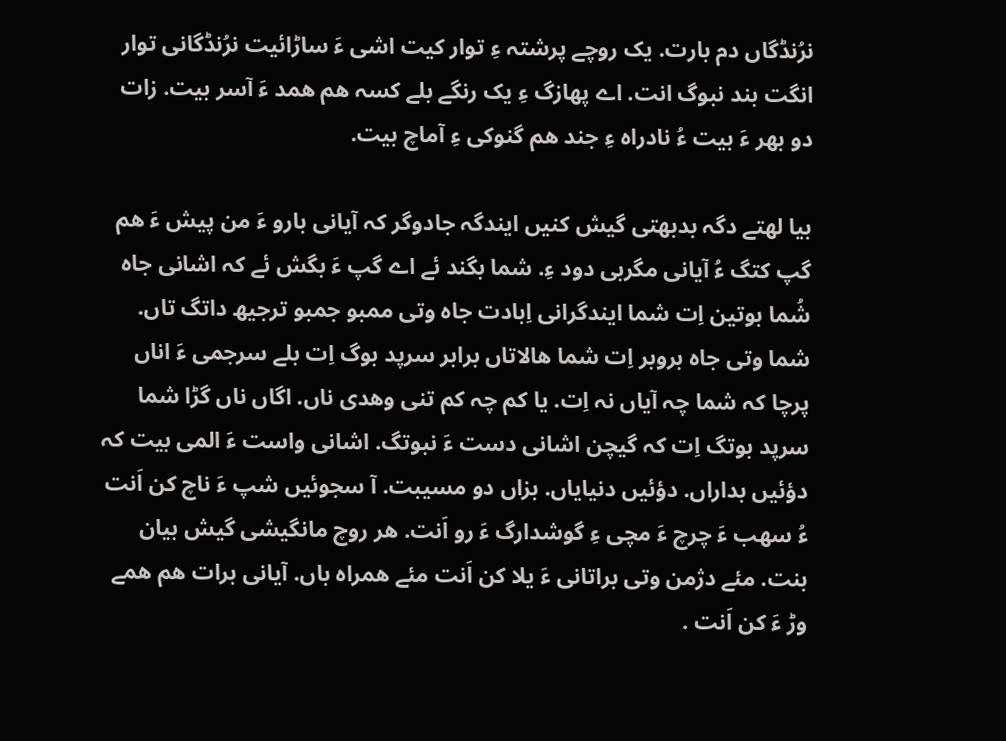نرُنڈگاں دم بارت. یک روچے پرشتہ ءِ توار کیت اشی ءَ ساڑائیت نرُنڈگانی توار انگت بند نبوگ انت. اے پھازگ ءِ یک رنگے بلے کسہ ھم ھمد ءَ آسر بیت. زات دو بھر ءَ بیت ءُ نادراہ ءِ جند ھم گنوکی ءِ آماچ بیت.

بیا لھتے دگہ بدبھتی گیش کنیں ایندگہ جادوگر کہ آیانی بارو ءَ من پیش ءَ ھم گپ کتگ ءُ آیانی مگربی دود ءِ. شما بگند ئے اے گپ ءَ بگش ئے کہ اشانی جاہ شُما بوتین اِت شما ایندگرانی اِبادت جاہ وتی ممبو جمبو ترجیھ داتگ تاں. شما وتی جاہ بروبر اِت شما ھالاتاں برابر سرپد بوگ اِت بلے سرجمی ءَ اناں پرچا کہ شما چہ آیاں نہ اِت. یا کم چہ کم تنی وھدی ناں. اگاں ناں گڑا شما سرپد بوتگ اِت کہ گیچن اشانی دست ءَ نبوتگ. اشانی واست ءَ المی بیت کہ دؤئیں بداراں. دؤئیں دنیایاں. بزاں دو مسیبت. آ سجوئیں شپ ءَ ناچ کن اَنت ءُ سھب ءَ چرچ ءَ مچی ءِ گوشدارگ ءَ رو اَنت. ھر روچ مانگیشی گیش بیان بنت. مئے دژمن وتی براتانی ءَ یلا کن اَنت مئے ھمراہ باں. آیانی برات ھم ھمے وڑ ءَ کن اَنت .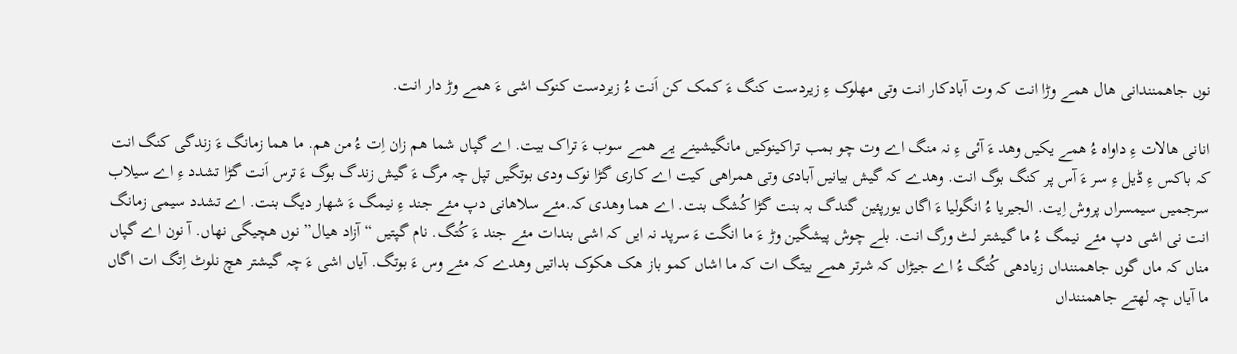نوں جاھمنندانی ھال ھمے وڑا انت کہ وت آبادکار انت وتی مھلوک ءِ زیردست کنگ ءَ کمک کن اَنت ءُ زیردست کنوک اشی ءَ ھمے وڑ دار انت.

انانی ھالات ءِ داواہ ءُ ھمے یکیں وھد ءَ آئی ءِ نہ منگ اے وت چو بمب تراکینوکیں مانگیشینے یے ھمے سوب ءَ تراک بیت. اے گپاں شما ھم زان اِت ءُ من ھم. ما ھما زمانگ ءَ زندگی کنگ انت کہ باکس ءِ ڈیل ءِ سر ءَ آس پر کنگ بوگ انت. وھدے کہ گیش بیانیں آبادی وتی ھمراھی کیت اے کاری گڑا نوک ودی بوتگیں تپل چہ مرگ ءَ گیش زندگ بوگ ءَ ترس اَنت گڑا تشدد ءِ اے سیلاب سرجمیں سیمسراں پروش اِیت. الجیریا ءُ انگولیا ءَ اگاں یورپئین گندگ بہ بنت گڑا کُشگ بنت. اے ھما وھدی کہ.مئے سلاھانی دپ مئے جند ءِ نیمگ ءَ شھار دیگ بنت. اے تشدد سیمی زمانگ انت نی اشی دپ مئے نیمگ ءُ ما گیشتر لٹ ورگ انت. بلے چوش پیشگین وڑ ءَ ما انگت ءَ سرپد نہ ایں کہ اشی بندات مئے جند ءَ کُتگ. نام گپتیں “آزاد ھیال” نوں ھچیگی نھاں. آ نون اے گپاں مناں کہ ماں گوں جاھمننداں زیادھی کُتگ ءُ اے جیڑاں کہ شرتر ھمے بیتگ ات کہ ما اشاں کمو باز ھک ھکوک بداتیں وھدے کہ مئے وس ءَ بوتگ. آیاں اشی ءَ چہ گیشتر ھچ نلوٹ اِتگ ات اگاں ما آیاں چہ لھتے جاھمننداں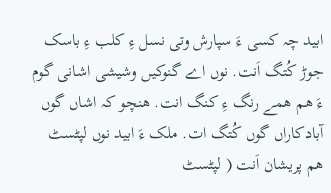ابید چہ کسی ءَ سپارش وتی نسل ءِ کلب ءِ باسک جوڑ کُتگ اَنت. نوں اے گنوکیں وشیشی اشانی گوم ءَ ھم ھمے رنگ ءِ کنگ انت. ھنچو کہ اشاں گوں آبادکاراں گوں کُتگ ات. ملک ءَ ابید نوں لپٹسٹ ھم پریشان اَنت ( لپٹسٹ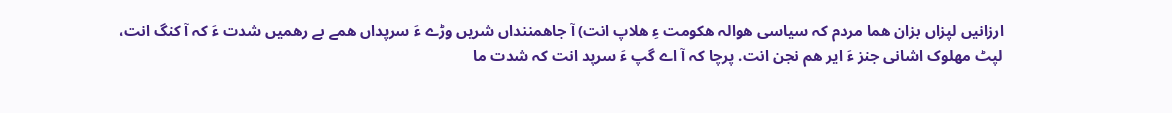ارزانیں لپزاں بزان ھما مردم کہ سیاسی ھوالہ ھکومت ءِ ھلاپ انت) آ جاھمننداں شریں وڑے ءَ سرپداں ھمے بے رھمیں شدت ءَ کہ آ کنگ انت، لپٹ مھلوک اشانی جنز ءَ ایر ھم نجن انت. پرچا کہ آ اے گپ ءَ سرپد انت کہ شدت ما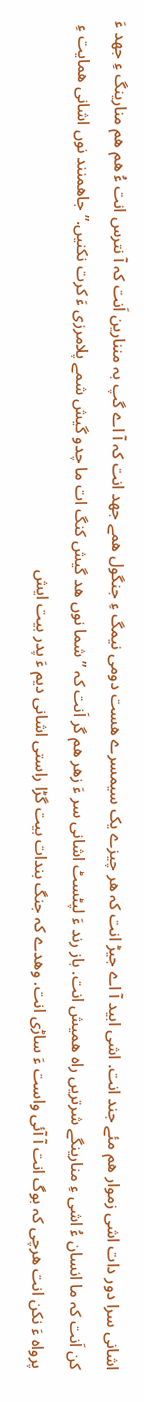اشانی سرا دور دات اشی زموار ھم مئے جند انت. اشی ابید آ اے جیڑ انت کہ ھر چیزے یک سیمسرے ھست دومی نیمگ ءِ جنگول ھمے جھد انت کہ آ اے گپ بہ مننارین اَنت کہ آ نترس انت ءُ ھم ھم منارینگ ءِ جھد ءَ کن اَنت کہ ما انسان ءُ اشی ءِ منارینگے شرتریں راہ ھمیش انت. باز رند ءَ لپٹسٹ اشانی سر ءَ زھر ھم گر اَنت کہ ” شما نوں ھد گیش کنگ ات ما چدو گیش شمے پلامرزی ءَ کرت نکنیں.” جاھمنند نوں اشانی ھمایت ءِ پرواہ ءَ نکن انت ھرچی کہ بوگ انت آ آئی واست ءَ ساڑی انت. وھدے کہ جنگ بندات بیت گڑا راستی اشانی دیم ءَ پدر بیت ایش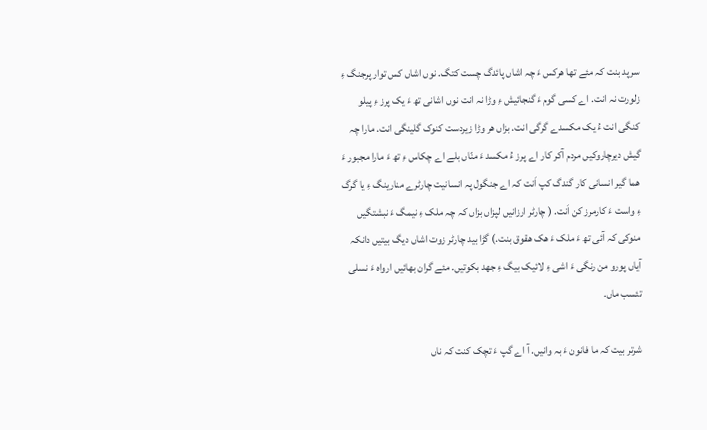سرپد بنت کہ مئے تھا ھرکس ءَ چہ اشاں پائدگ چست کتگ. نوں اشاں کس توار پرجنگ ءِ زلورت نہ انت. اے کسی گوم ءَ گنجائیش ءِ وڑا نہ انت نوں اشانی تھ ءَ یک پرز ءِ پیلو کنگی انت ءُ یک مکسدے گرگی انت. بزاں ھر وڑا زیردست کنوک گلینگی انت. مارا چہ گیش دیرچاروکیں مردم آکر کار اے پرز ءُ مکسد ءَ منّاں بلے اے چکاس ءِ تھ ءَ مارا مجبور ءَ ھما گیر انسانی کار گندگ کپ اَنت کہ اے جنگول پہ انسانیت چارٹرے منارینگ ءِ یا گرگ ءِ واست ءَ کارمرز کن اَنت. ( چارٹر ارزانیں لپزاں بزاں کہ چہ ملک ءِ نیمگ ءَ نبشتگیں منوکی کہ آئی تھ ءَ ملک ءَ ھک ھقوق بنت.) گڑا بید چارٹر زوت اشاں دیگ بیتیں دانکہ آیاں پورو من رنگی ءَ اشی ءِ لائیک بیگ ءِ جھد بکوتیں. مئے گران بھائیں ارواہ ءَ نسلی تئسب ماں.

شرتر بیت کہ ما فانون ءَ بہ وانیں. آ اے گپ ءَ تچک کنت کہ ناں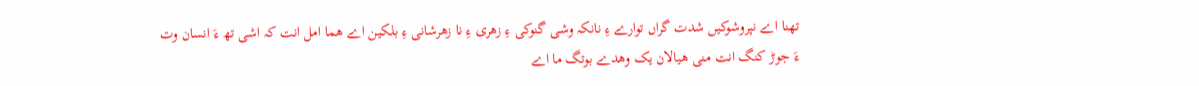تھنا اے نپروشوکیں شدت گراں توارے ءِ نانکہ وشی گنوکی ءِ زھری ءِ نا زھرشانی ءِ بلکین اے ھما امل انت کہ اشی تھ ءَ انسان وت ءَ جوڑ کنگ انت منی ھیالان یک وھدے بوتگ ما اے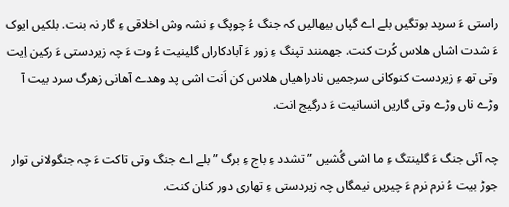راستی ءَ سرپد بوتگیں بلے اے گپاں بیھالیں کہ جنگ ءُ چوپگ ءِ نشہ وش اخلاقی ءِ گار نہ بنت. بلکیں ایوک ءَ شدت اشاں ھلاس کُرت کنت. جھمنند تپنگ ءِ زور ءَ آبادکاراں گلینیت ءُ وت ءَ چہ زیردستی ءَ رکین اِیت وتی تھ ءِ زیردست کنوکانی سرجمیں نادراھیاں ھلاس کن اَنت اشی پد وھدے آھانی زھرگ سرد بیت آ وڑے ناں وڑے وتی گاریں انسانیت ءَ درگیج انت.

چہ آئی جنگ ءَ گلینتگ ءِ ما اشی گُشیں ” تشدد ءِ باج ءِ برگ ” بلے اے جنگ وتی تاکت ءَ چہ جنگولانی توار جوڑ بیت ءُ نرم نرم ءَ چیریں نیمگاں چہ زیردستی ءِ تھاری دور کنان کنت.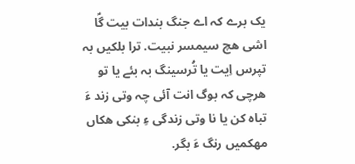یک برے کہ اے جنگ بندات بیت گؑا اشی ھچ سیمسر نبیت. ترا بلکیں بہ تپرس اِیت یا تُرسینگ بہ بئے یا تو ھرچی کہ بوگ انت آئی چہ وتی زند ءَ تباہ کن یا نا وتی زندگی ءِ بنکی ھکاں مھکمیں رنگ ءَ بگر.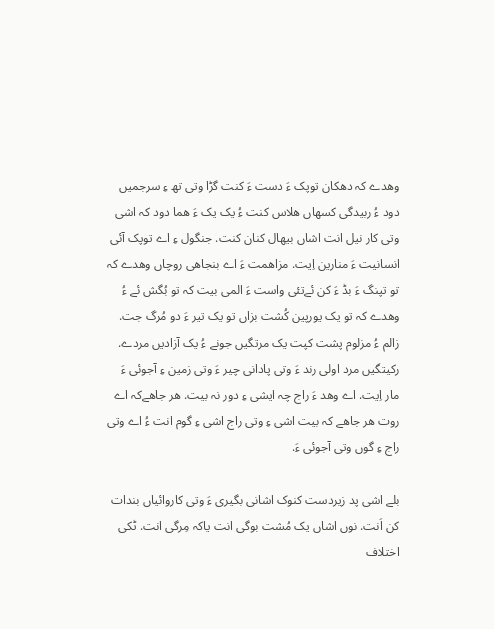وھدے کہ دھکان توپک ءَ دست ءَ کنت گڑا وتی تھ ءِ سرجمیں دود ءُ ربیدگی کسھاں ھلاس کنت ءُ یک یک ءَ ھما دود کہ اشی وتی کار نیل انت اشاں بیھال کنان کنت. جنگول ءِ اے توپک آئی انسانیت ءَ منارین اِیت. مزاھمت ءَ اے بنجاھی روچاں وھدے کہ تو تپنگ ءَ بڈ ءَ کن ئےتئی واست ءَ المی بیت کہ تو بُگش ئے ءُ وھدے کہ تو یک یورپین کُشت بزاں تو یک تیر ءَ دو مُرگ جت. زالم ءُ مزلوم پشت کپت یک مرتگیں جونے ءُ یک آزادیں مردے. رکیتگیں مرد اولی رند ءَ وتی پادانی چیر ءَ وتی زمین ءِ آجوئی ءَ مار اِیت. اے وھد ءَ راج چہ ایشی ءِ دور نہ بیت. ھر جاھےکہ اے روت ھر جاھے کہ بیت اشی ءِ وتی راج اشی ءِ گوم انت ءُ اے وتی راج ءِ گوں وتی آجوئی ءَ.

بلے اشی پد زیردست کنوک اشانی بگیری ءَ وتی کاروائیاں بندات کن اَنت. نوں اشاں یک مُشت بوگی انت یاکہ مِرگی انت. ٹکی اختلاف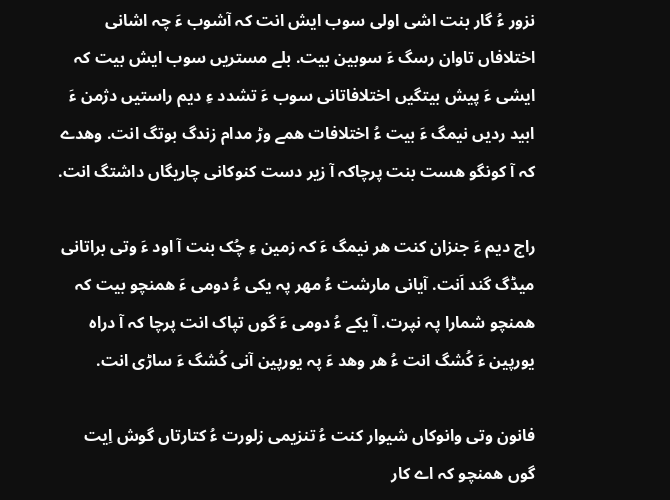نزور ءُ گار بنت اشی اولی سوب ایش انت کہ آشوب ءَ چہ اشانی اختلافاں تاوان رسگ ءَ سوبین بیت. بلے مستریں سوب ایش بیت کہ ایشی ءَ پیش بیتگیں اختلافاتانی سوب ءَ تشدد ءِ دیم راستیں دژمن ءَ ابید ردیں نیمگ ءَ بیت ءُ اختلافات ھمے وڑ مدام زندگ بوتگ انت. وھدے کہ آ کونگو ھست بنت پرچاکہ آ زیر دست کنوکانی چاریگاں داشتگ انت.

راج دیم ءَ جنزان کنت ھر نیمگ ءَ کہ زمین ءِ چُک بنت آ اود ءَ وتی براتانی میڈگ گند اَنت. آیانی مارشت ءُ مھر پہ یکی ءُ دومی ءَ ھمنچو بیت کہ ھمنچو شمارا پہ نپرت. آ یکے ءُ دومی ءَ گوں تپاک انت پرچا کہ آ دراہ یورپین ءَ کُشگ انت ءُ ھر وھد ءَ پہ یورپین آنی کُشگ ءَ ساڑی انت.

فانون وتی وانوکاں شیوار کنت ءُ تنزیمی زلورت ءُ کتارتاں گوش اِیت گوں ھمنچو کہ اے کار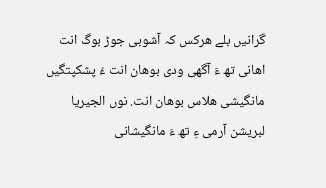گرانیں بلے ھرکس کہ آشوبی جوڑ بوگ انت اھانی تھ ءَ آگھی ودی بوھان انت ءُ پشکپتگیں مانگیشی ھلاس بوھان انت. نوں الجیریا لبریشن آرمی ءِ تھ ءَ مانگیشانی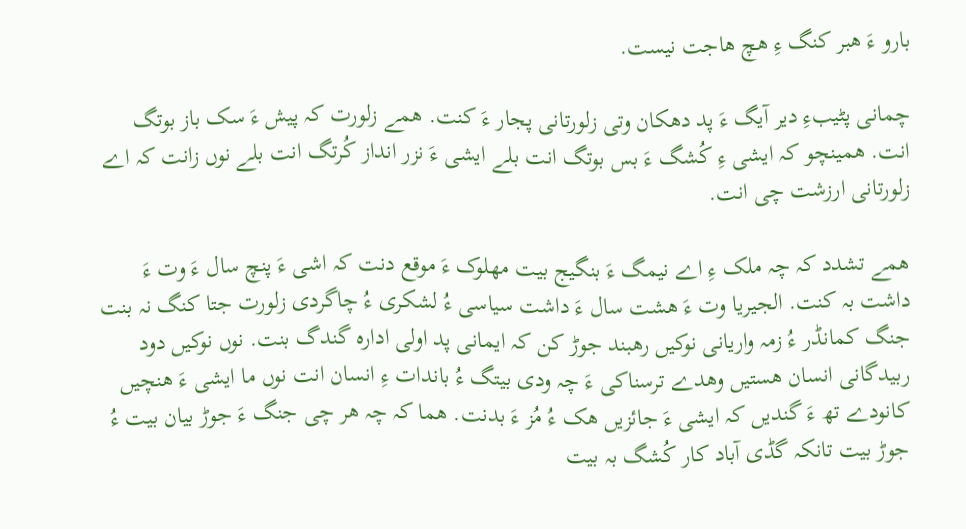بارو ءَ ھبر کنگ ءِ ھچ ھاجت نیست.

چمانی پٹیبءِ دیر آیگ ءَ پد دھکان وتی زلورتانی پجار ءَ کنت. ھمے زلورت کہ پیش ءَ سک باز بوتگ انت. ھمینچو کہ ایشی ءِ کُشگ ءَ بس بوتگ انت بلے ایشی ءَ نزر انداز کُرتگ انت بلے نوں زانت کہ اے زلورتانی ارزشت چی انت.

ھمے تشدد کہ چہ ملک ءِ اے نیمگ ءَ بنگیج بیت مھلوک ءَ موقع دنت کہ اشی ءَ پنچ سال ءَ وت ءَ داشت بہ کنت. الجیریا وت ءَ ھشت سال ءَ داشت سیاسی ءُ لشکری ءُ چاگردی زلورت جتا کنگ نہ بنت جنگ کمانڈر ءُ زمہ واریانی نوکیں رھبند جوڑ کن کہ ایمانی پد اولی ادارہ گندگ بنت. نوں نوکیں دود ربیدگانی انسان ھستیں وھدے ترسناکی ءَ چہ ودی بیتگ ءُ باندات ءِ انسان انت نوں ما ایشی ءَ ھنچیں کانودے تھ ءَ گندیں کہ ایشی ءَ جائزیں ھک ءُ مُز ءَ بدنت. ھما کہ چہ ھر چی جنگ ءَ جوڑ بیان بیت ءُ جوڑ بیت تانکہ گڈی آباد کار کُشگ بہ بیت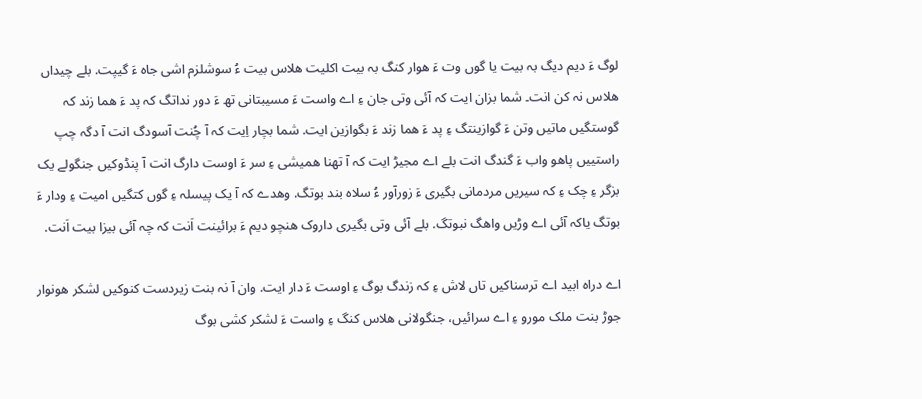لوگ ءَ دیم دیگ بہ بیت یا گوں وت ءَ ھوار کنگ بہ بیت اکلیت ھلاس بیت ءُ سوشلزم اشی جاہ ءَ گیپت. بلے چیداں ھلاس نہ کن انت۔ شما بزان ایت کہ آئی وتی جان ءِ اے واست ءَ مسیبتانی تھ ءَ دور نداتگ کہ پد ءَ ھما زند کہ گوستگیں ماتیں وتن ءَ گوازینتگ ءِ پد ءَ ھما زند ءَ بگوازین ایت. شما بچار اِیت کہ آ چُنت آسودگ انت آ دگہ چپ راستییں پاھو واب ءَ گندگ انت بلے اے مجیڑ ایت کہ آ تھنا ھمیشی ءِ سر ءَ اوست دارگ انت آ پنڈوکیں جنگولے یک بزگر ءِ چک ءِ کہ سیریں مردمانی بگیری ءَ زورآور ءُ سلاہ بند بوتگ. وھدے کہ آ یک پیسلہ ءِ گوں کتگیں امیت ءِ ودار ءَ بوتگ یاکہ آئی اے وڑیں واھگ نبوتگ. بلے آئی وتی بگیری داروک ھنچو دیم ءَ برائینت اَنت کہ چہ آئی بیزا بیت اَنت.

اے دراہ ابید اے ترسناکیں تاں لاش ءِ کہ زندگ بوگ ءِ اوست ءَ دار ایت. وان آ نہ بنت زیردست کنوکیں لشکر ھونوار جوڑ بنت ملک مورو ءِ اے سرائیں، جنگولانی ھلاس کنگ ءِ واست ءَ لشکر کشی بوگ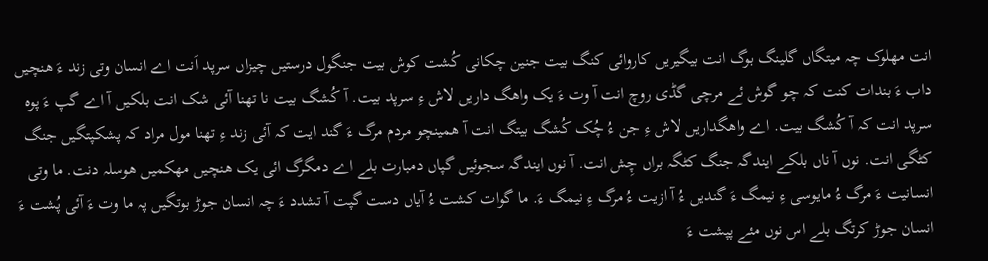انت مھلوک چہ میتگاں گلینگ بوگ انت بیگیریں کاروائی کنگ بیت جنین چکانی کُشت کوش بیت جنگول درستیں چیزاں سرپد اَنت اے انسان وتی زند ءَ ھنچیں داب ءَ بندات کنت کہ چو گوش ئے مرچی گڈی روچ انت آ وت ءَ یک واھگ داریں لاش ءِ سرپد بیت. آ کُشگ بیت نا تھنا آئی شک انت بلکیں آ اے گپ ءَ پوہ سرپد انت کہ آ کُشگ بیت. اے واھگداریں لاش ءِ جن ءُ چُک کُشگ بیتگ انت آ ھمینچو مردم مرگ ءَ گند ایت کہ آئی زند ءِ تھنا مول مراد کہ پشکپتگیں جنگ کٹگی انت. نوں آ ناں بلکے ایندگہ جنگ کٹگہ براں چِش انت. آ نوں ایندگہ سجوئیں گپاں دمبارت بلے اے دمگرگ ائی یک ھنچیں مھکمیں ھوسلہ دنت. ما وتی انسانیت ءَ مرگ ءُ مایوسی ءِ نیمگ ءَ گندیں ءُ آ ازیت ءُ مرگ ءِ نیمگ ءَ. ما گوات کشت ءُ آیاں دست گپت آ تشدد ءَ چہ انسان جوڑ بوتگیں پہ ما وت ءَ آئی پُشت ءَ انسان جوڑ کرتگ بلے اس نوں مئے پپشت ءَ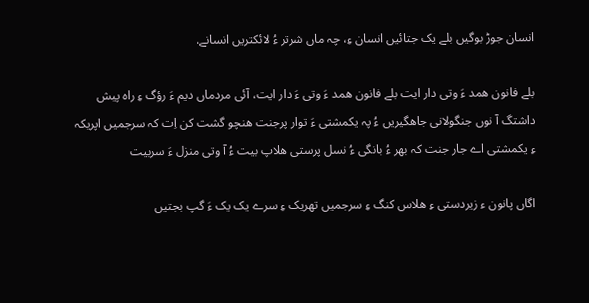انسان جوڑ بوگیں بلے یک جتائیں انسان ءِ، چہ ماں شرتر ءُ لائکتریں انسانے.

بلے فانون ھمد ءَ وتی دار ایت بلے فانون ھمد ءَ وتی ءَ دار ایت، آئی مردماں دیم ءَ رؤگ ءِ راہ پیش داشتگ آ نوں جنگولانی جاھگیریں ءُ پہ یکمشتی ءَ توار پرجنت ھنچو گشت کن اِت کہ سرجمیں اپریکہ ءِ یکمشتی اے جار جنت کہ بھر ءُ بانگی ءُ نسل پرستی ھلاپ بیت ءُ آ وتی منزل ءَ سربیت

اگاں پانون ء زیردستی ءِ ھلاس کنگ ءِ سرجمیں تھریک ءِ سرے یک یک ءَ گپ بجتیں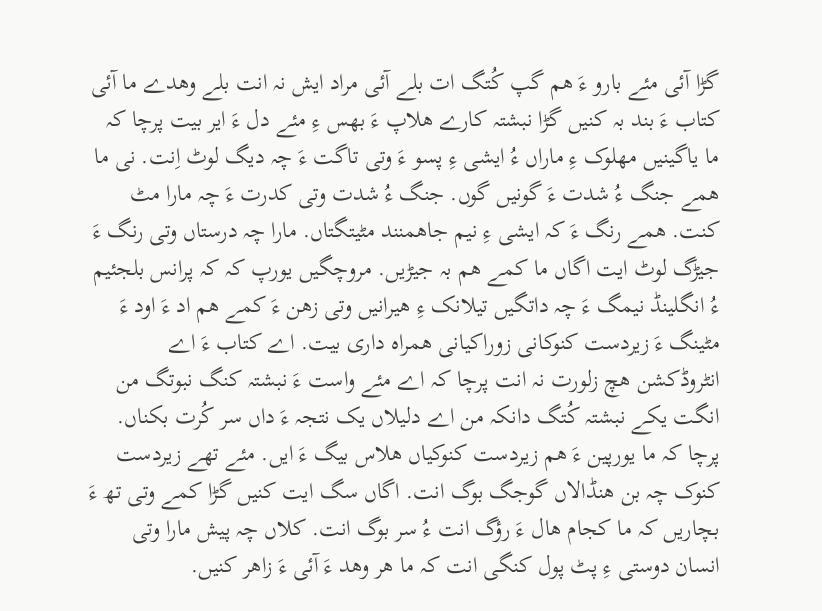گڑا آئی مئے بارو ءَ ھم گپ کُتگ ات بلے آئی مراد ایش نہ انت بلے وھدے ما آئی کتاب ءَ بند بہ کنیں گڑا نبشتہ کارے ھلاپ ءَ بھس ءِ مئے دل ءَ ایر بیت پرچا کہ ما یاگینیں مھلوک ءِ ماراں ءُ ایشی ءِ پسو ءَ وتی تاگت ءَ چہ دیگ لوٹ اِنت. نی ما ھمے جنگ ءُ شدت ءَ گونیں گوں. جنگ ءُ شدت وتی کدرت ءَ چہ مارا مٹ کنت. ھمے رنگ ءَ کہ ایشی ءِ نیم جاھمنند مٹیتگتاں. مارا چہ درستاں وتی رنگ ءَ جیڑگ لوٹ ایت اگاں ما کمے ھم بہ جیڑیں. مروچگیں یورپ کہ کہ پرانس بلجئیم ءُ انگلینڈ نیمگ ءَ چہ داتگیں تیلانک ءِ ھیرانیں وتی زھن ءَ کمے ھم اد ءَ اود ءَ مٹینگ ءَ زیردست کنوکانی زوراکیانی ھمراہ داری بیت. اے کتاب ءَ اے انٹروڈکشن ھچ زلورت نہ انت پرچا کہ اے مئے واست ءَ نبشتہ کنگ نبوتگ من انگت یکے نبشتہ کُتگ دانکہ من اے دلیلاں یک نتجہ ءَ داں سر کُرت بکناں. پرچا کہ ما یورپین ءَ ھم زیردست کنوکیاں ھلاس بیگ ءَ ایں. مئے تھے زیردست کنوک چہ بن ھنڈالاں گوجگ بوگ انت. اگاں سگ ایت کنیں گڑا کمے وتی تھ ءَ بچاریں کہ ما کجام ھال ءَ رؤگ انت ءُ سر بوگ انت. کلاں چہ پیش مارا وتی انسان دوستی ءِ پٹ پول کنگی انت کہ ما ھر وھد ءَ آئی ءَ زاھر کنیں.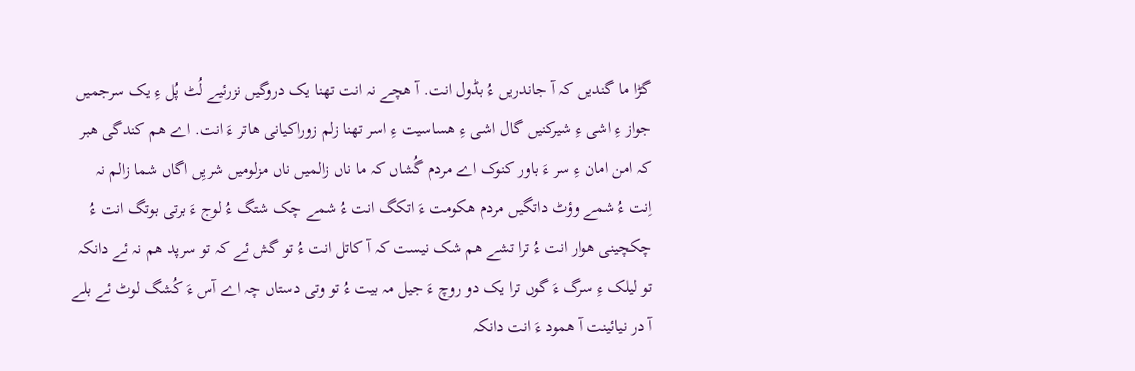گڑا ما گندیں کہ آ جاندریں ءُ بڈول انت. آ ھچے نہ انت تھنا یک دروگیں نزرئیے لُٹ پُل ءِ یک سرجمیں جواز ءِ اشی ءِ شیرکنیں گال اشی ءِ ھساسیت ءِ اسر تھنا زلم زوراکیانی ھاتر ءَ انت. اے ھم کندگی ھبر کہ امن امان ءِ سر ءَ باور کنوک اے مردم گُشاں کہ ما ناں زالمیں ناں مزلومیں شریِں اگاں شما زالم نہ اِنت ءُ شمے وؤٹ داتگیں مردم ھکومت ءَ اتکگ انت ءُ شمے چک شتگ ءُ لوج ءَ برتی بوتگ انت ءُ چکچینی ھوار انت ءُ ترا تشے ھم شک نیست کہ آ کاتل انت ءُ تو گش ئے کہ تو سرپد ھم نہ ئے دانکہ تو لیلک ءِ سرگ ءَ گوں ترا یک دو روچ ءَ جیل مہ بیت ءُ تو وتی دستاں چہ اے آس ءَ کُشگ لوٹ ئے بلے آ در نیائینت آ ھمود ءَ انت دانکہ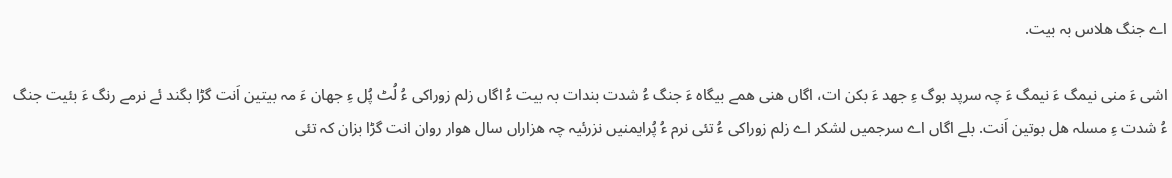اے جنگ ھلاس بہ بیت.

اشی ءَ منی نیمگ ءَ نیمگ ءَ چہ سرپد بوگ ءِ جھد ءَ بکن ات، اگاں ھنی ھمے بیگاہ ءَ جنگ ءُ شدت بندات بہ بیت ءُ اگاں زلم زوراکی ءُ لُٹ پُل ءِ جھان ءَ مہ بیتین اَنت گڑا بگند ئے نرمے رنگ ءَ بئیت جنگ ءُ شدت ءِ مسلہ ھل بوتین اَنت. بلے اگاں اے سرجمیں لشکر اے زلم زوراکی ءُ تئی نرم ءُ پُرایمنیں نزرئیہ چہ ھزاراں سال ھوار روان انت گڑا بزان کہ تئی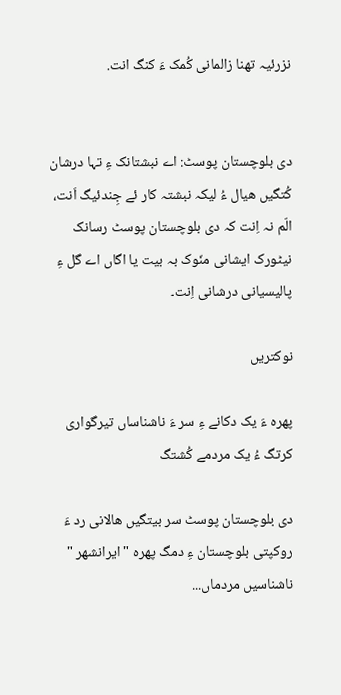نزرئیہ تھنا زالمانی کُمک ءَ کنگ انت.


دی بلوچستان پوسٹ: اے نبشتانک ءِ تہا درشان کُتگیں ھیال ءُ لیکہ نبشتہ کار ئے جِندئیگ اَنت، الّم نہ اِنت کہ دی بلوچستان پوسٹ رسانک نیٹورک ایشانی منّوک بہ بیت یا اگاں اے گل ءِ پالیسیانی درشانی اِنت۔

نوکتریں

پھرہ ءَ یک دکانے ءِ سر ءَ ناشناساں تیرگواری کرتگ ءُ یک مردمے کُشتگ

دی بلوچستان پوسٹ سر بیتگیں ھالانی رد ءَ روکپتی بلوچستان ءِ دمگ پھرہ "ایرانشھر " ناشناسیں مردماں...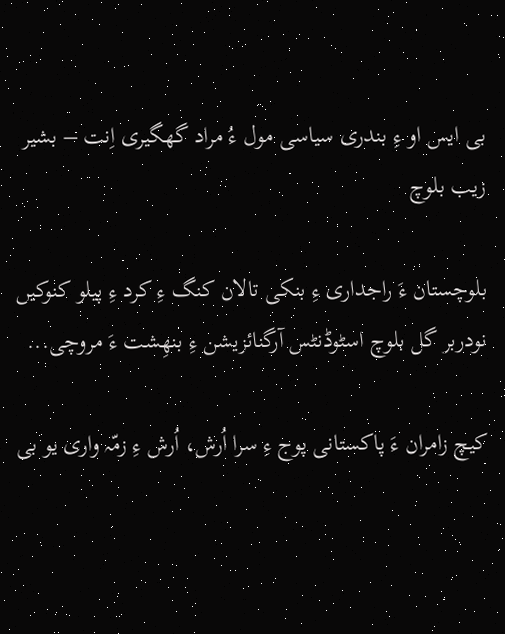بی ایس او ءِ بندری سیاسی مول ءُ مراد گھگیری اِنت – بشیر زیب بلوچ

بلوچستان ءَ راجداری ءِ بنکی تالان کنگ ءِ کرد ءِ پیلو کنوکیں نودربر گل بلوچ اسٹوڈنٹس آرگنائزیشن ءِ بنھِشت ءَ مروچی...

کیچ زامران ءَ پاکستانی پوج ءِ سرا اُرش، اُرش ءِ زمّہ واری یو بی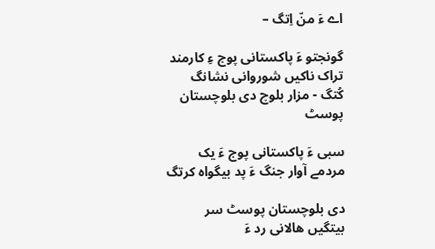اے ءَ منّ اِتگ –

گونجتو ءَ پاکستانی پوج ءِ کارمند تراک ناکیں شوروانی نشانگ کُتگ - مزار بلوچ دی بلوچستان پوسٹ

سبی ءَ پاکستانی پوج ءَ یک مردمے آوار جنگ ءَ پد بیگواہ کرتگ

دی بلوچستان پوسٹ سر بیتگیں ھالانی رد ءَ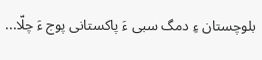بلوچستان ءِ دمگ سبی ءَ پاکستانی پوج ءَ چلّا...